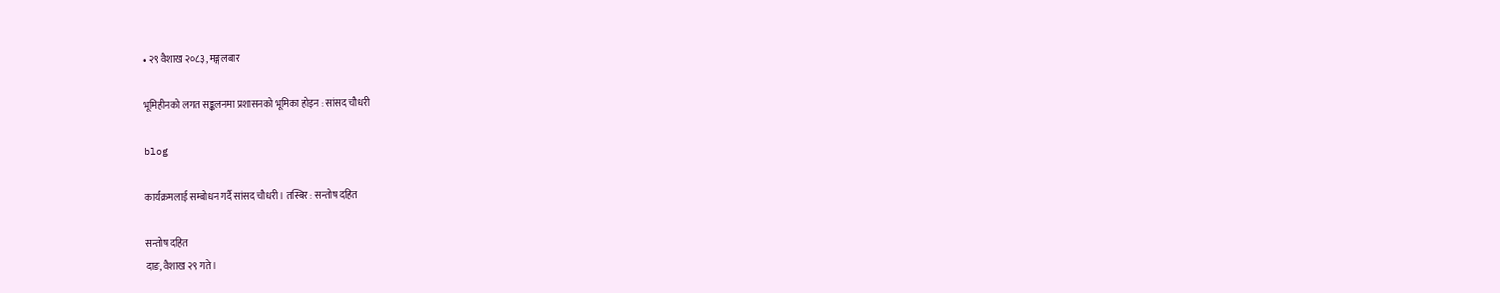• २९ वैशाख २०८३, मङ्गलबार

भूमिहीनको लगत सङ्कलनमा प्रशासनको भूमिका होइन : सांसद चौधरी

blog

कार्यक्रमलाई सम्बोधन गर्दै सांसद चौधरी । तस्बिर : सन्तोष दहित

सन्तोष दहित
दाङ, वैशाख २९ गते ।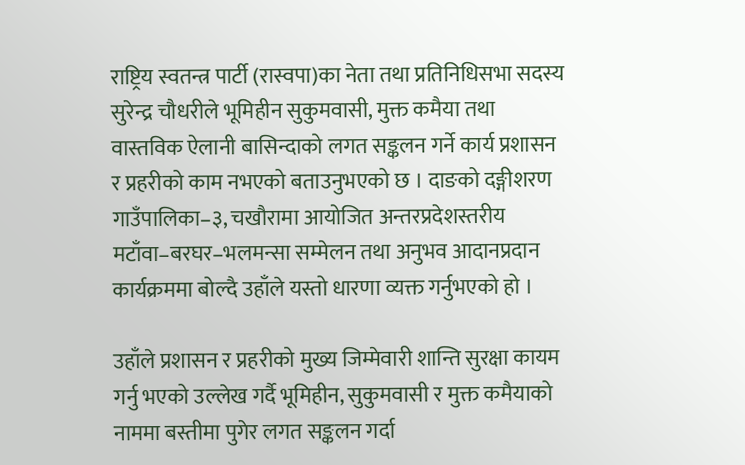राष्ट्रिय स्वतन्त्र पार्टी (रास्वपा)का नेता तथा प्रतिनिधिसभा सदस्य सुरेन्द्र चौधरीले भूमिहीन सुकुमवासी, मुक्त कमैया तथा वास्तविक ऐलानी बासिन्दाको लगत सङ्कलन गर्ने कार्य प्रशासन र प्रहरीको काम नभएको बताउनुभएको छ । दाङको दङ्गीशरण गाउँपालिका–३, चखौरामा आयोजित अन्तरप्रदेशस्तरीय मटाँवा–बरघर–भलमन्सा सम्मेलन तथा अनुभव आदानप्रदान कार्यक्रममा बोल्दै उहाँले यस्तो धारणा व्यक्त गर्नुभएको हो ।

उहाँले प्रशासन र प्रहरीको मुख्य जिम्मेवारी शान्ति सुरक्षा कायम गर्नु भएको उल्लेख गर्दै भूमिहीन, सुकुमवासी र मुक्त कमैयाको नाममा बस्तीमा पुगेर लगत सङ्कलन गर्दा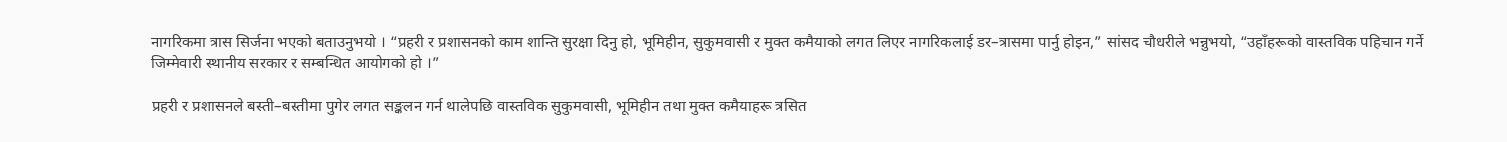नागरिकमा त्रास सिर्जना भएको बताउनुभयो । “प्रहरी र प्रशासनको काम शान्ति सुरक्षा दिनु हो, भूमिहीन, सुकुमवासी र मुक्त कमैयाको लगत लिएर नागरिकलाई डर–त्रासमा पार्नु होइन,” सांसद चौधरीले भन्नुभयो, “उहाँहरूको वास्तविक पहिचान गर्ने जिम्मेवारी स्थानीय सरकार र सम्बन्धित आयोगको हो ।”

प्रहरी र प्रशासनले बस्ती–बस्तीमा पुगेर लगत सङ्कलन गर्न थालेपछि वास्तविक सुकुमवासी, भूमिहीन तथा मुक्त कमैयाहरू त्रसित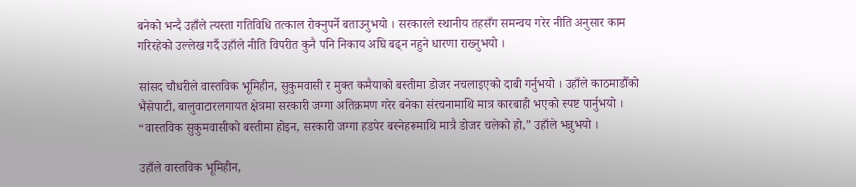बनेको भन्दै उहाँले त्यस्ता गतिविधि तत्काल रोक्नुपर्ने बताउनुभयो । सरकारले स्थानीय तहसँग समन्वय गरेर नीति अनुसार काम गरिरहेको उल्लेख गर्दै उहाँले नीति विपरीत कुनै पनि निकाय अघि बढ्न नहुने धारणा राख्नुभयो ।

सांसद चौधरीले वास्तविक भूमिहीन, सुकुमवासी र मुक्त कमैयाको बस्तीमा डोजर नचलाइएको दाबी गर्नुभयो । उहाँले काठमाडौँको भैंसेपाटी, बालुवाटारलगायत क्षेत्रमा सरकारी जग्गा अतिक्रमण गरेर बनेका संरचनामाथि मात्र कारबाही भएको स्पष्ट पार्नुभयो । “वास्तविक सुकुमवासीको बस्तीमा होइन, सरकारी जग्गा हडपेर बस्नेहरूमाथि मात्रै डोजर चलेको हो,” उहाँले भन्नुभयो ।

उहाँले वास्तविक भूमिहीन,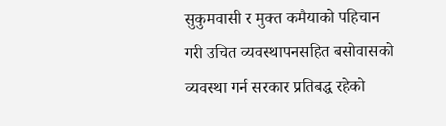सुकुमवासी र मुक्त कमैयाको पहिचान गरी उचित व्यवस्थापनसहित बसोवासको व्यवस्था गर्न सरकार प्रतिबद्ध रहेको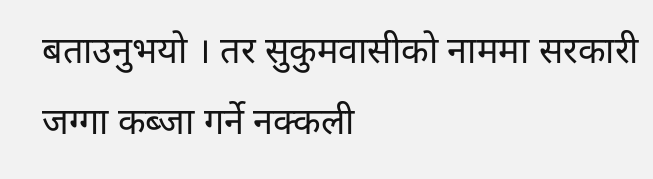बताउनुभयो । तर सुकुमवासीको नाममा सरकारी जग्गा कब्जा गर्ने नक्कली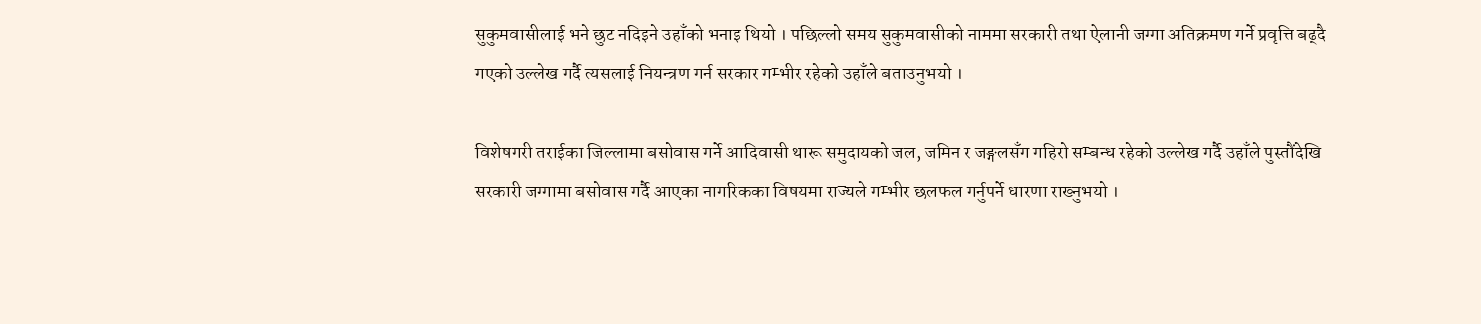सुकुमवासीलाई भने छुट नदिइने उहाँको भनाइ थियो । पछिल्लो समय सुकुमवासीको नाममा सरकारी तथा ऐलानी जग्गा अतिक्रमण गर्ने प्रवृत्ति बढ्दै गएको उल्लेख गर्दै त्यसलाई नियन्त्रण गर्न सरकार गम्भीर रहेको उहाँले बताउनुभयो ।

विशेषगरी तराईका जिल्लामा बसोवास गर्ने आदिवासी थारू समुदायको जल, जमिन र जङ्गलसँग गहिरो सम्बन्ध रहेको उल्लेख गर्दै उहाँले पुस्तौंदेखि सरकारी जग्गामा बसोवास गर्दै आएका नागरिकका विषयमा राज्यले गम्भीर छलफल गर्नुपर्ने धारणा राख्नुभयो ।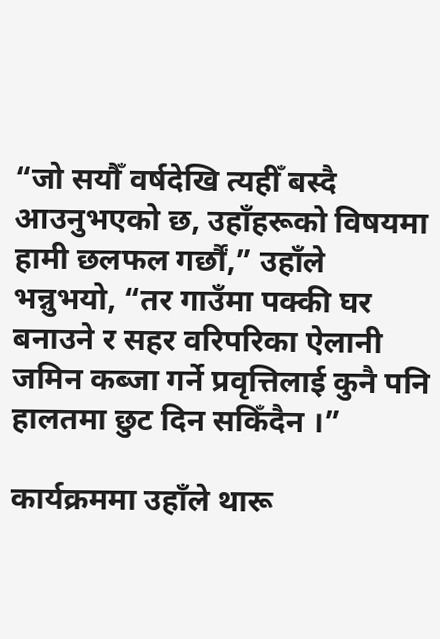“जो सयौँ वर्षदेखि त्यहीँ बस्दै आउनुभएको छ, उहाँहरूको विषयमा हामी छलफल गर्छौं,” उहाँले भन्नुभयो, “तर गाउँमा पक्की घर बनाउने र सहर वरिपरिका ऐलानी जमिन कब्जा गर्ने प्रवृत्तिलाई कुनै पनि हालतमा छुट दिन सकिँदैन ।”

कार्यक्रममा उहाँले थारू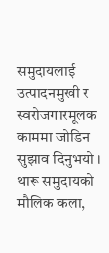समुदायलाई उत्पादनमुखी र स्वरोजगारमूलक काममा जोडिन सुझाव दिनुभयो । थारू समुदायको मौलिक कला,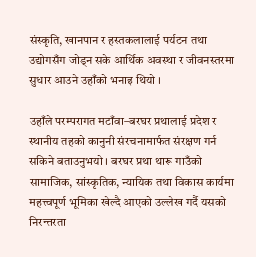संस्कृति, खानपान र हस्तकलालाई पर्यटन तथा उद्योगसँग जोड्न सके आर्थिक अवस्था र जीवनस्तरमा सुधार आउने उहाँको भनाइ थियो ।

उहाँले परम्परागत मटाँवा–बरघर प्रथालाई प्रदेश र स्थानीय तहको कानुनी संरचनामार्फत संरक्षण गर्न सकिने बताउनुभयो । बरघर प्रथा थारू गाउँको सामाजिक, सांस्कृतिक, न्यायिक तथा विकास कार्यमा महत्त्वपूर्ण भूमिका खेल्दै आएको उल्लेख गर्दै यसको निरन्तरता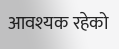आवश्यक रहेको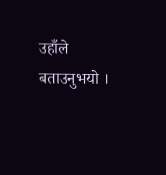उहाँले बताउनुभयो ।